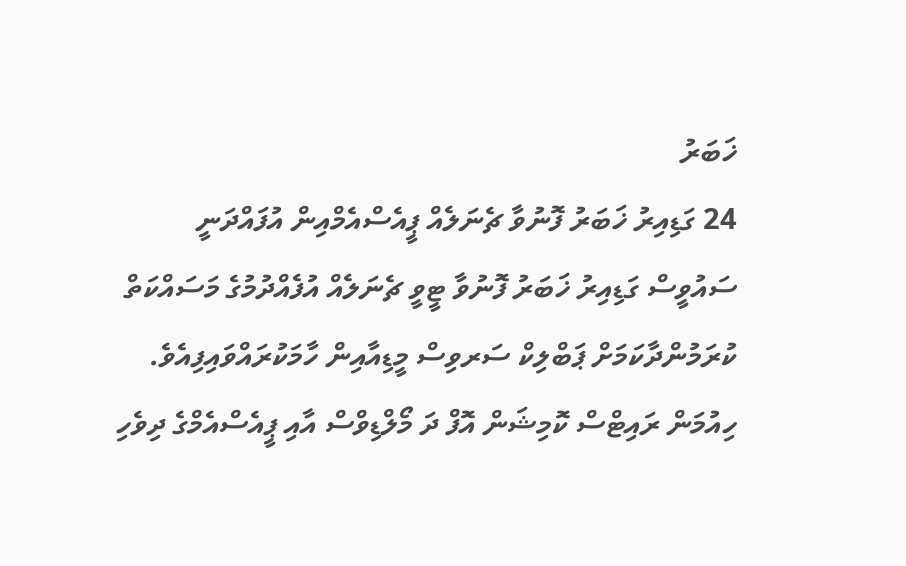ޚަބަރު
24 ގަޑިއިރު ޚަބަރު ފޮނުވާ ޗެނަލެއް ޕީއެސްއެމްއިން އުފައްދަނީ
ސައުވީސް ގަޑިއިރު ޚަބަރު ފޮނުވާ ޓީވީ ޗެނަލެއް އުފެއްދުމުގެ މަސައްކަތް ކުރަމުންދާކަމަށް ޕަބްލިކް ސަރވިސް މީޑިއާއިން ހާމަކުރައްވައިފިއެވެ.
ހިއުމަން ރައިޓްސް ކޮމިޝަން އޮފް ދަ މޯލްޑިވްސް އާއި ޕީއެސްއެމްގެ ދިވެހި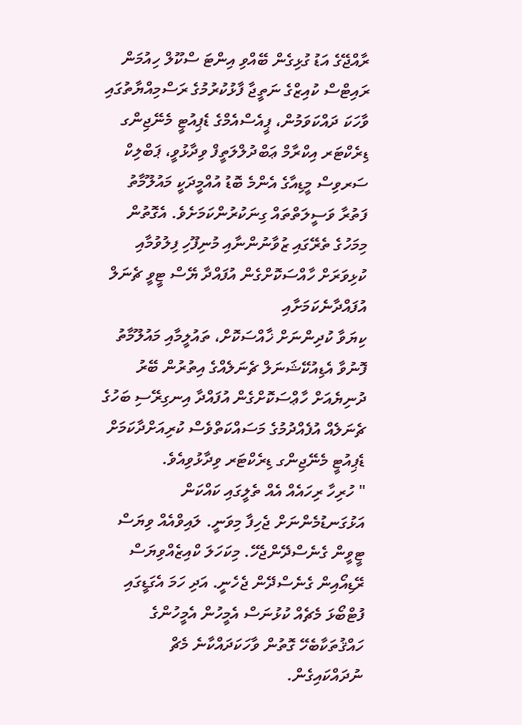ރާއްޖޭގެ އަޑު ގުޅިގެން ބޭއްވި އިންޓަ ސްކޫލް ހިއުމަން ރައިޓްސް ކުއިޒްގެ ނަތީޖާ ފާޅުކުރުމުގެ ރަސްމިއްޔާތުގައި ވާހަކަ ދައްކަވަމުން، ޕީއެސްއެމްގެ ޑެޕިއުޓީ މެނޭޖިންގ ޑިރެކްޓަރ އިކްރާމް ޢަބްދުލްލަތީފް ވިދާޅުވީ، ޕަބްލިކް ސަރވިސް މީޑިއާގެ އެންމެ ބޮޑު އުއްމީދަކީ މައުލޫމާތު ފަތުރާ ވަސީލަތްތައް ގިނަކުރުންކަމަށެވެ. އެގޮތުން މިމަހުގެ ތެރޭގައި ޒުވާނުންނާއި މުނިފޫހި ފިލުވުމާއި ކުޅިވަރަށް ހާއްސަކޮށްގެން އުފައްދާ ޔޭސް ޓީވީ ޗެނަލް އުފައްދާނެކަމަށާއި
ކިޔަވާ ކުދިންނަށް ޚާއްސަކޮށް، ތައުލީމާއި މައުލޫމާތު ފޮނުވާ އެޑިއުކޭޝަނަލް ޗެނަލެއްގެ އިތުރުން ބޭރު ދުނިޔެއަށް ހާޢްސަކޮށްގެން އުފައްދާ އިނގިރޭސި ބަހުގެ ޗެނަލެއް އުފެއްދުމުގެ މަސައްކަތްވެސް ކުރިއަށްދާކަމަށް ޑެޕިއުޓީ މެނޭޖިންގ ޑިރެކްޓަރ ވިދާޅުވިއެވެ.
" ހުރިހާ ރިހައެއް އެއް ތެލީގައި ކައްކަން އަޅުގަނޑުމެންނަށް ޖެހިފާ މިވަނީ. ލައިވްއެއް ވިޔަސް ޓީވީން ގެނެސްދޭންޖެހޭ. މިކަހަލަ ކްއިޒެއްވިޔަސް ރޭޑިއޯއިން ގެނެސްދޭން ޖެހެނީ. އަދި ހަމަ އެގަޑީގައި ފުޓްބޯޅަ މެޗެއް ކުޅުނަސް އެމީހުން އެމީހުންގެ ހައްޤުތަކާބެހޭ ގޮތުން ވާހަކަދައްކާނެ މެޗް ނުދައްކައިގެން.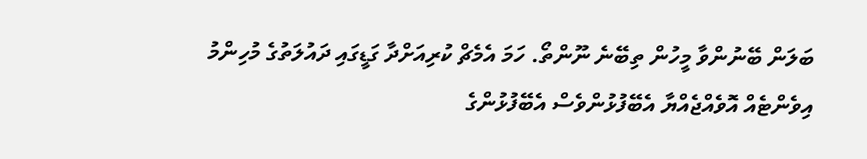ބަލަން ބޭނުންވާ މީހުން ތިބޭނެ ނޫންތޯ. ހަމަ އެމެޗް ކުރިއަށްދާ ގަޑީގައި ދައުލަތުގެ މުހިންމު އިވެންޓެއް އޮވެއްޖެއްޔާ އެބޭފުޅުންވެސް އެބޭފުޅުންގެ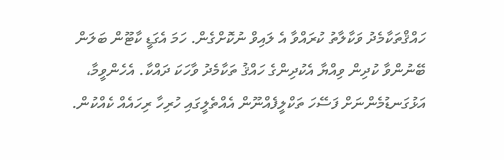ހައްޤްތަކާމެދު ވަކާލާތު ކުރައްވާ އެ ލައިވް ނުކޮށްގެން. ހަމަ އެގަޑީ ކާޓޫން ބަލަން ބޭނުންވާ ކުދިން ވިއްޔާ އެކުދިންގެ ހައްޤު ތަކާމެދު ވާހަކަ ދައްކާ. އެހެންވީމާ، އަޅުގަނޑުމެންނަށް ފަސޭހަ ތަކްލީފެއްނޫން އެއްތެލީގައި ހުރިހާ ރިހައެއް ކެއްކުން.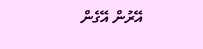އޭރުން އޭގެން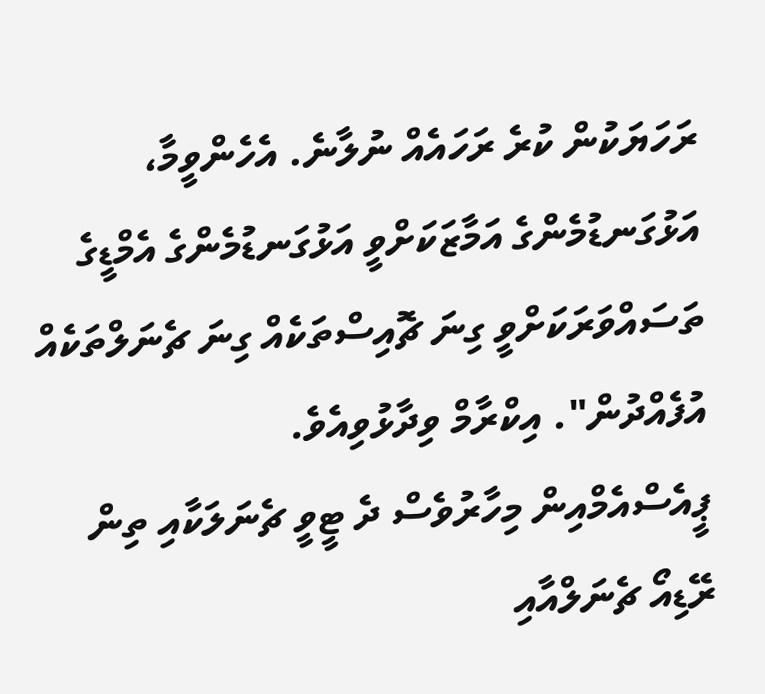ރަހަޔަކުން ކުރެ ރަހައެއް ނުލާނެ. އެހެންވީމާ، އަޅުގަނޑުމެންގެ އަމާޒަކަށްވީ އަޅުގަނޑުމެންގެ އެމްޑީގެ ތަސައްވަރަކަށްވީ ގިނަ ޗޮއިސްތަކެއް ގިނަ ޗެނަލްތަކެއް އުފެއްދުން". އިކްރާމް ވިދާޅުވިއެވެ.
ޕީއެސްއެމްއިން މިހާރުވެސް ދެ ޓީވީ ޗެނަލަކާއި ތިން ރޭޑިއޯ ޗެނަލްއާއި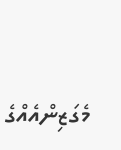މެގަޒިންއެއްގެ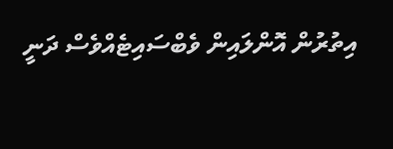އިތުރުން އޮންލައިން ވެބްސައިޓެއްވެސް ދަނީ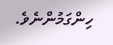ހިންގަމުންނެވެ.